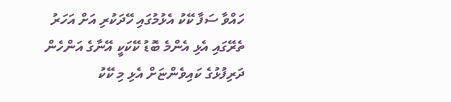ހައްވާ ސަފާ ކޭކު އެޅުމުގައި ހޭދަކުރި އަށް އަހަރު ތެރޭގައި އެޅި އެންމެ ބޮޑު ކޭކަކީ އޭނާގެ އަންހެން ދަރިފުޅުގެ ކައިވެންޏަށް އެޅި މި ކޭކު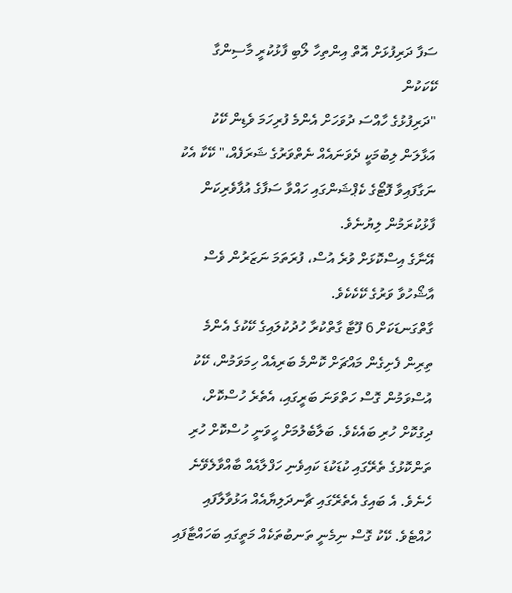ސަފާ ދަރިފުޅަށް އޮތް އިންތިހާ ލޯބި ފާޅުކުރީ މާސިންގާ ކޭކަކުން
"ދަރިފުޅުގެ ހާއްސަ ދުވަހަށް އެންމެ ފުރިހަމަ ވެޑިން ކޭކު އަޅާލަން ލިބުމަކީ ދެވަނައެއް ނެތްވަރުގެ ޝަރަފެއް،" ކޭކާ އެކު ނަގާފައިވާ ފޮޓޯގެ ކެޕްޝަންގައި ހައްވާ ސަފާގެ އުފާވެރިކަން ފާޅުކުރަމުން ލިޔުނެވެ.
އޭނާގެ އިސްކޮޅަށް ވުރެ އުސް، ފުރަތަމަ ނަޒަރުން ވެސް އާޝޯހުވާ ވަރުގެ ކޭކެކެވެ.
ގާތްގަނޑަކަށް 6 ފޫޓާ ގާތްކުރާ ހުދުކުލައިގެ ކޭކުގެ އެންމެ ތިރިން ފެށިގެން މައްޗަށް ކޮންމެ ބަރިއެއް ހިމަވަމުން، ކޭކު އުސްވަމުން ގޮސް ހަތްވަނަ ބަރީގައި، އެތެރެ ހުސްކޮށް، ދިގުކޮށް ހުރި ބައެކެވެ. ބަލާބެލުމަށް ހީވަނީ ހުސްކޮށް ހުރި ތަންކޮޅުގެ ތެރޭގައި ކުޑަކުޑަ ކައިވެނި ހަފްލާއެއް ބާއްވާލެވޭނެ ހެނެވެ. އެ ބައިގެ އެތެރޭގައި ޗާނދަލިޔާއެއް އަޅުވާލާފައި ހުއްޓެވެ. ކޭކު ގޮސް ނިމެނީ ތަނބުތަކެއް މަތީގައި ބަހައްޓާފައި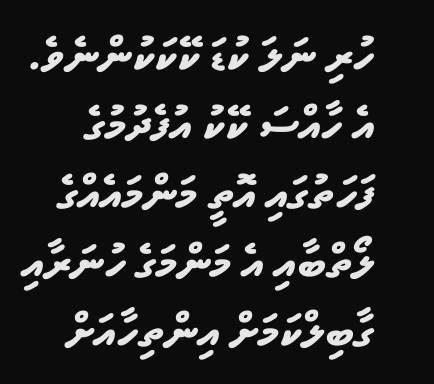ހުރި ނަލަ ކުޑަ ކޭކަކުންނެވެ.
އެ ހާއްސަ ކޭކު އުފެދުމުގެ ފަހަތުގައި އޮތީ މަންމައެއްގެ ލޯތްބާއި އެ މަންމަގެ ހުނަރާއި ގާބިލްކަމަށް އިންތިހާއަށް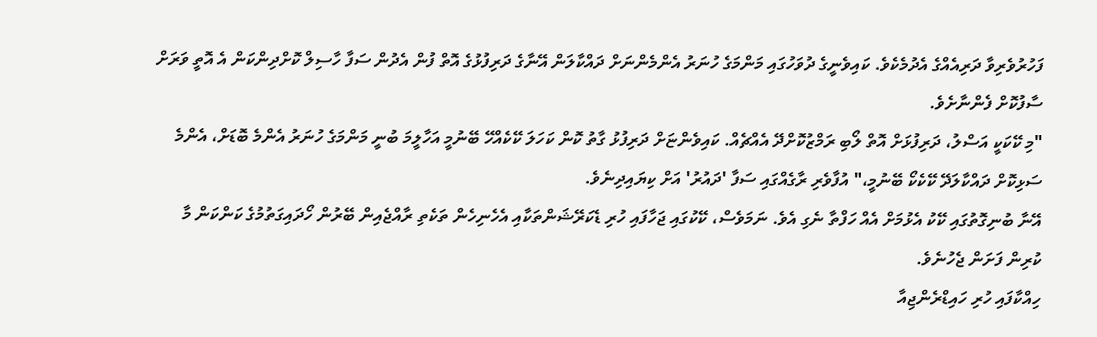ފަހުރުވެރިވާ ދަރިއެއްގެ އެދުމެކެވެ. ކައިވެނީގެ ދުވަހުގައި މަންމަގެ ހުނަރު އެންމެންނަށް ދައްކާލަން އޭނާގެ ދަރިފުޅުގެ އޮތް ފުން އެދުން ސަފާ ހާސިލް ކޮށްދިންކަން އެ އޮތީ ވަރަށް ސާފުކޮށް ފެންނާށެވެ.
"މި ކޭކަކީ އަސްލު، ދަރިފުޅަށް އޮތް ލޯބި ރަމްޒުކޮށްދޭ އެއްޗެއް. ކައިވެންޏަށް ދަރިފުޅު ގާތު ކޮން ކަހަލަ ކޭކެއްހޭ ބޭނުމީ އަހާލީމަ ބުނީ މަންމަގެ ހުނަރު އެންމެ ބޮޑަށް، އެންމެ ސަޅިކޮށް ދައްކާލަދޭ ކޭކެކޯ ބޭނުމީ،" އުފާވެރި ރާގެއްގައި ސަފާ 'ދައުރު' އަށް ކިޔައިދިނެވެ.
އޭނާ ބުނިގޮތުގައި ކޭކު އެޅުމަށް އެއް ހަފްތާ ނެގި އެވެ. ނަމަވެސް، ކޭކުގައި ޖަހާފައި ހުރި ޑެކަރޭޝަންތަކާއި އެހެނިހެން ތަކެތި ރާއްޖެއިން ބޭރުން ހޯދައިގަތުމުގެ ކަންކަން މާ ކުރިން ފަށަން ޖެހުނެވެ.
ހިއްކާފައި ހުރި ހައިޑްރެންޖިއާ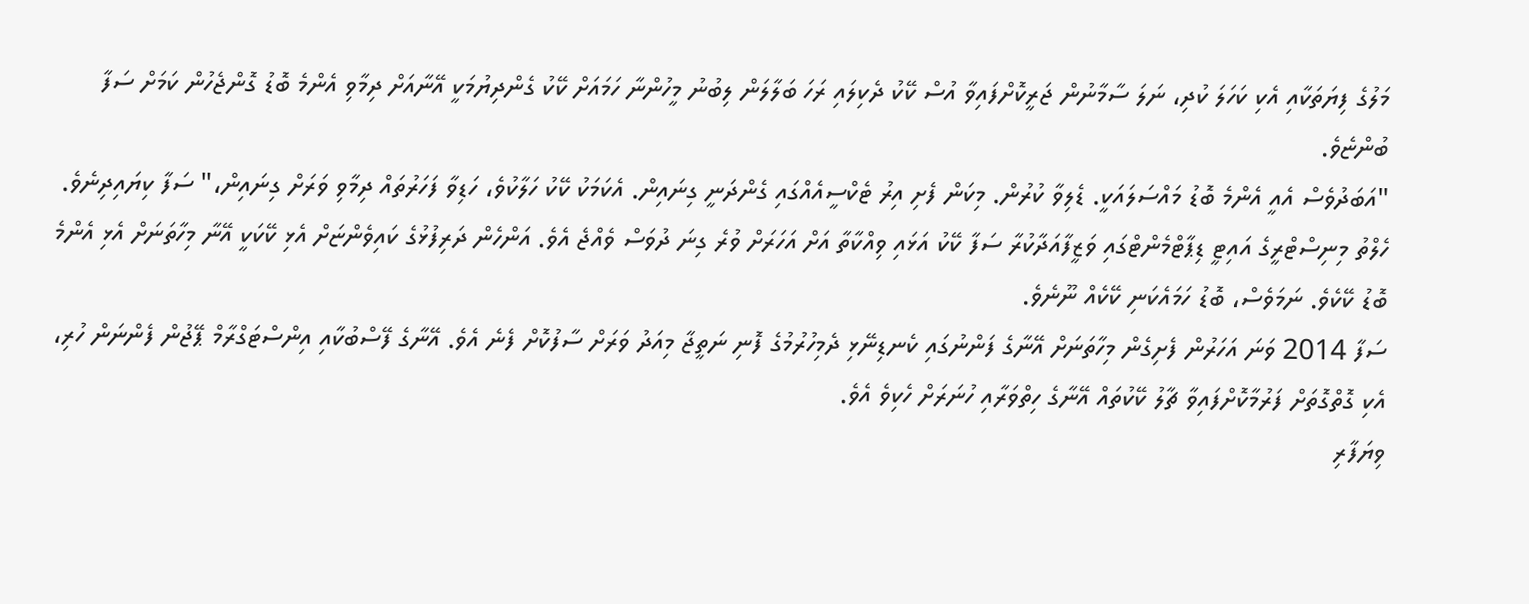މަލުގެ ފިޔަތަކާއި އެކި ކަހަލަ ކުދި، ނަލަ ސާމާނުން ޖަރީކޮށްފައިވާ އުސް ކޭކު ދެކިލައި ރަހަ ބަލާލަން ލިބުނު މީހުންނާ ހަމައަށް ކޭކު ގެންދިޔުމަކީ އޭނާއަށް ދިމާވި އެންމެ ބޮޑު ގޮންޖެހުން ކަމަށް ސަފާ ބުންޏެވެ.
"އަބަދުވެސް އެއީ އެންމެ ބޮޑު މައްސަލައަކީ. ޑެލިވާ ކުރުން. މިކަން ފެށި އިރު ޓެކްސީއެއްގައި ގެންދަނީ ގިނައިން. އެކަމަކު ކޭކު ހަލާކުވެ، ހަޑިވާ ފަހަރުތައް ދިމާވި ވަރަށް ގިނައިން،" ސަފާ ކިޔައިދިނެވެ.
ހެލްތު މިނިސްޓްރީގެ އައިޓީ ޑިޕާޓްމެންޓްގައި ވަޒީފާއަދާކުރާ ސަފާ ކޭކު އަޅައި ވިއްކާތާ އަށް އަހަރަށް ވުރެ ގިނަ ދުވަސް ވެއްޖެ އެވެ. އަންހެން ދަރިފުޅުގެ ކައިވެންޏަށް އެޅި ކޭކަކީ އޭނާ މިހާތަނަށް އެޅި އެންމެ ބޮޑު ކޭކެވެ. ނަމަވެސް، ބޮޑު ހަމައެކަނި ކޭކެއް ނޫނެވެ.
ސަފާ 2014 ވަނަ އަހަރުން ފެށިގެން މިހާތަނަށް އޭނާގެ ފަންނުގައި ކެނޑިނޭޅި ދެމިހުރުމުގެ ފޮނި ނަތީޖާ މިއަދު ވަރަށް ސާފުކޮށް ފެނެ އެވެ. އޭނާގެ ފޭސްބުކާއި އިންސްޓަގްރާމް ޕޭޖުން ފެންނަން ހުރި، އެކި ގޮތްގޮތަށް ފަރުމާކޮށްފައިވާ ޗާލު ކޭކުތައް އޭނާގެ ހިތްވަރާއި ހުނަރަށް ހެކިވެ އެވެ.
ވިޔަފާރި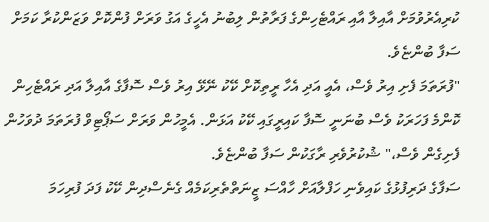ކުރިއެރުވުމަށް އާއިލާ އާއި ރައްޓެހިންގެ ފަރާތުން ލިބުނު އެހީގެ އަގު ވަރަށް ފުންކޮށް ވަޒަންކުރާ ކަމަށް ސަފާ ބުންޏެވެ.
"ފުރަތަމަ ފެށި އިރު ވެސް، އެއީ އަދި އެހާ ރީތިކޮށް ކޭކު ނޭޅޭ އިރު ވެސް ސޮފާގެ އާއިލާ އަދި ރައްޓެހިން ކޮންމެ ފަހަރަކު ވެސް ބުނަނީ ސޮފާ ކައިރީގައި ކޭކު އަޅަން. އެމީހުން ވަރަށް ސަޕޯޓިވް ފުރަތަމަ ދުވަހުން ފެށިގެން ވެސް،" ޝުކުރުވެރި ރާގަކުން ސަފާ ބުންޏެވެ.
ސަފާގެ ދަރިފުޅުގެ ކައިވެނި ހަފްލާއަށް ހާއްސަ ޒީނަތްތެރިކަމެއް ގެނެސްދިން ކޭކު ފަދަ ފުރިހަމަ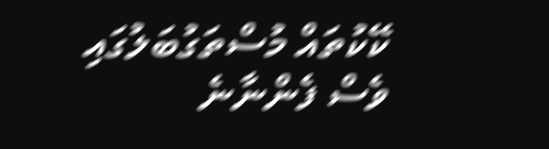ކޭކުތައް މުސްތަގުބަލުގައި ވެސް ފެންނާނެ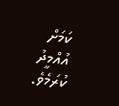ކަމަށް އުއްމީދު ކުރަމެވެ.